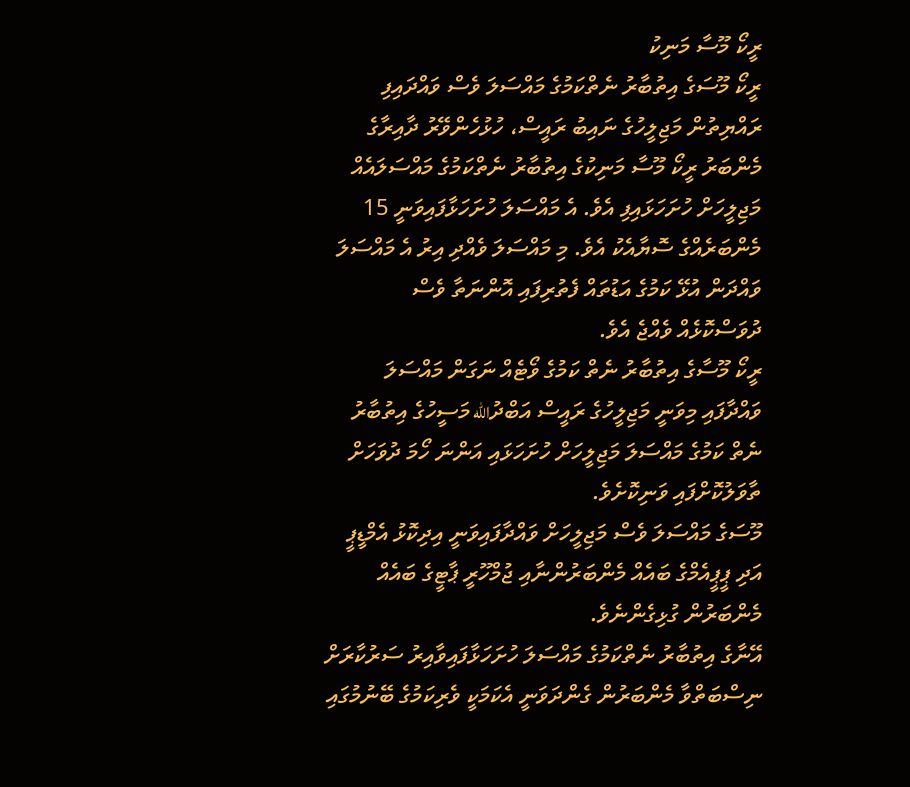ރީކޯ މޫސާ މަނިކު
ރީކޯ މޫސަގެ އިތުބާރު ނެތްކަމުގެ މައްސަލަ ވެސް ވައްދައިފި
ރައްޔިތުން މަޖިލީހުގެ ނައިބު ރައީސް، ހުޅުހެންވޭރު ދާއިރާގެ މެންބަރު ރީކޯ މޫސާ މަނިކުގެ އިތުބާރު ނެތްކަމުގެ މައްސަލައެއް މަޖިލީހަށް ހުށަހަޅައިފި އެވެ. އެ މައްސަލަ ހުށަހަޅާފައިވަނީ 15 މެންބަރެއްގެ ސޮޔާއެކު އެވެ. މި މައްސަލަ ވެއްދި އިރު އެ މައްސަލަ ވައްދަން އުޅޭ ކަމުގެ އަޑުތައް ފެތުރިފައި އޮންނަތާ ވެސް ދުވަސްކޮޅެއް ވެއްޖެ އެވެ.
ރީކޯ މޫސާގެ އިތުބާރު ނެތް ކަމުގެ ވޯޓެއް ނަގަން މައްސަލަ ވައްދާފައި މިވަނީ މަޖިލީހުގެ ރައީސް އަބްދުالله މަސީހުގެ އިތުބާރު ނެތް ކަމުގެ މައްސަލަ މަޖިލީހަށް ހުށަހަޅައި އަންނަ ހޯމަ ދުވަހަށް ތާވަލުކޮށްފައި ވަނިކޮށެވެ.
މޫސަގެ މައްސަލަ ވެސް މަޖިލީހަށް ވައްދާފައިވަނީ އިދިކޮޅު އެމްޑީޕީ އަދި ޕީޕީއެމްގެ ބައެއް މެންބަރުންނާއި ޖުމްހޫރީ ޕާޓީގެ ބައެއް މެންބަރުން ގުޅިގެންނެވެ.
އޭނާގެ އިތުބާރު ނެތްކަމުގެ މައްސަލަ ހުށަހަޅާފައިވާއިރު ސަރުކާރަށް ނިސްބަތްވާ މެންބަރުން ގެންދަވަނީ އެކަމަކީ ވެރިކަމުގެ ބޭނުމުގައި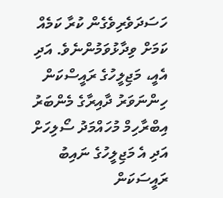ހަސަދަވެރިވެގެން ކުރާ ކަމެއް ކަމަށް ވިދާޅުވަމުންނެވެ. އަދި އެއީ، މަޖިލީހުގެ ރައީސްކަން ހިންނަވަރު ދާއިރާގެ މެންބަރު އިބްރާހިމް މުހައްމަދު ސޯލިހަށް އަދި އެ މަޖިލީހުގެ ނައިބު ރައީސަކަން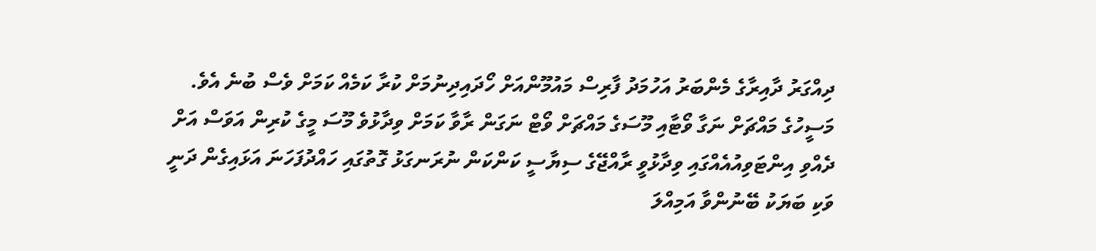ދިއްގަރު ދާއިރާގެ މެންބަރު އަހުމަދު ފާރިސް މައުމޫންއަށް ހޯދައިދިނުމަށް ކުރާ ކަމެއް ކަމަށް ވެސް ބުނެ އެވެ.
މަސީހުގެ މައްޗަށް ނަގާ ވޯޓާއި މޫސަގެ މައްޗަށް ވޯޓް ނަގަން ރާވާ ކަމަށް ވިދާޅުވެ މޫސަ މީގެ ކުރިން އަވަސް އަށް ދެއްވި އިންޓަވިއުއެއްގައި ވިދާޅުވީ ރާއްޖޭގެ ސިޔާސީ ކަންކަން ނުރަނގަޅު ގޮތުގައި ހައްދުފަހަނަ އަޅައިގެން ދަނީ ވަކި ބަޔަކު ބޭނުންވާ އަމިއްލަ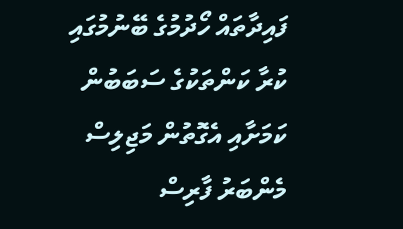ފައިދާތައް ހޯދުމުގެ ބޭނުމުގައި ކުރާ ކަންތަކުގެ ސަބަބުން ކަމަށާއި އެގޮތުން މަޖިލިސް މެންބަރު ފާރިސް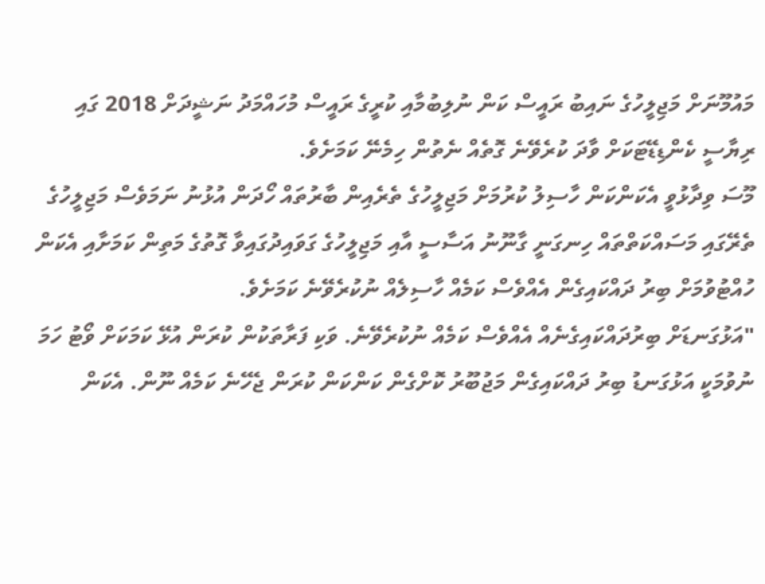މައުމޫނަށް މަޖިލީހުގެ ނައިބު ރައީސް ކަން ނުލިބުމާއި ކުރީގެ ރައީސް މުހައްމަދު ނަޝީދަށް 2018 ގައި ރިޔާސީ ކެންޑިޑޭޓަކަށް ވާދަ ކުރެވޭނެ ގޮތެއް ނެތުން ހިމެނޭ ކަމަށެވެ.
މޫސަ ވިދާޅުވީ އެކަންކަން ހާސިލު ކުރުމަށް މަޖިލީހުގެ ތެރެއިން ބާރުތައް ހޯދަން އުޅުނު ނަމަވެސް މަޖިލީހުގެ ތެރޭގައި މަސައްކަތްތައް ހިނގަނީ ގާނޫނު އަސާސީ އާއި މަޖިލީހުގެ ގަވައިދުގައިވާ ގޮތުގެ މަތިން ކަމަށާއި އެކަން ހުއްޓުވުމަށް ބިރު ދައްކައިގެން އެއްވެސް ކަމެއް ހާސިލެއް ނުކުރެވޭނެ ކަމަށެވެ.
"އަޅުގަނޑަށް ބިރުދައްކައިގެނެއް އެއްވެސް ކަމެއް ނުކުރެވޭނެ. ވަކި ފަރާތަކުން ކުރަން އުޅޭ ކަމަކަށް ވޯޓު ހަމަ ނުވުމަކީ އަޅުގަނޑު ބިރު ދައްކައިގެން މަޖުބޫރު ކޮށްގެން ކަންކަން ކުރަން ޖެހޭނެ ކަމެއް ނޫން. އެކަން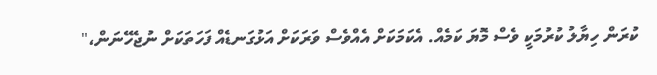ކުރަން ހިޔާލު ކުރުމަކީ ވެސް މޮޔަ ކަމެއް. އެކަމަކަށް އެއްވެސް ވަރަކަށް އަޅުގަނޑެއް ފަހަތަކަށް ނުޖެހޭނަން،"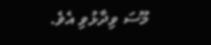މޫސަ ވިދާޅުވި އެވެ.